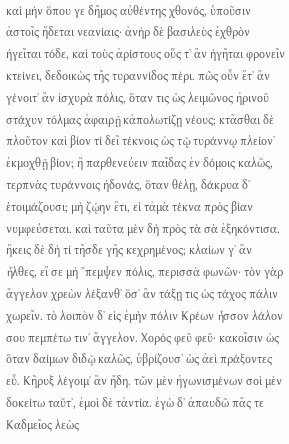καὶ μὴν ὅπου γε δῆμος αὐθέντης χθονός, ὑποῦσιν ἀστοῖς ἥδεται νεανίαις· ἀνὴρ δὲ βασιλεὺς ἐχθρὸν ἡγεῖται τόδε, καὶ τοὺς ἀρίστους οὕς τʼ ἂν ἡγῆται φρονεῖν κτείνει, δεδοικὼς τῆς τυραννίδος πέρι. πῶς οὖν ἔτʼ ἂν γένοιτʼ ἂν ἰσχυρὰ πόλις, ὅταν τις ὡς λειμῶνος ἠρινοῦ στάχυν τόλμας ἀφαιρῇ κἀπολωτίζῃ νέους; κτᾶσθαι δὲ πλοῦτον καὶ βίον τί δεῖ τέκνοις ὡς τῷ τυράννῳ πλείονʼ ἐκμοχθῇ βίον; ἢ παρθενεύειν παῖδας ἐν δόμοις καλῶς, τερπνὰς τυράννοις ἡδονάς, ὅταν θέλῃ, δάκρυα δʼ ἑτοιμάζουσι; μὴ ζῴην ἔτι, εἰ τἀμὰ τέκνα πρὸς βίαν νυμφεύσεται. καὶ ταῦτα μὲν δὴ πρὸς τὰ σὰ ἐξηκόντισα. ἥκεις δὲ δὴ τί τῆσδε γῆς κεχρημένος; κλαίων γʼ ἂν ἦλθες, εἴ σε μὴ ῎πεμψεν πόλις, περισσὰ φωνῶν· τὸν γὰρ ἄγγελον χρεὼν λέξανθʼ ὅσʼ ἂν τάξῃ τις ὡς τάχος πάλιν χωρεῖν. τὸ λοιπὸν δʼ εἰς ἐμὴν πόλιν Κρέων ἧσσον λάλον σου πεμπέτω τινʼ ἄγγελον. Χορός φεῦ φεῦ· κακοῖσιν ὡς ὅταν δαίμων διδῷ καλῶς, ὑβρίζουσʼ ὡς ἀεὶ πράξοντες εὖ. Κῆρυξ λέγοιμʼ ἂν ἤδη. τῶν μὲν ἠγωνισμένων σοὶ μὲν δοκείτω ταῦτʼ, ἐμοὶ δὲ τἀντία. ἐγὼ δʼ ἀπαυδῶ πᾶς τε Καδμεῖος λεὼς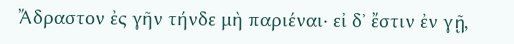Ἄδραστον ἐς γῆν τήνδε μὴ παριέναι· εἰ δʼ ἔστιν ἐν γῇ,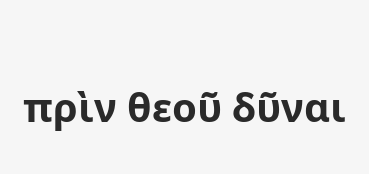πρὶν θεοῦ δῦναι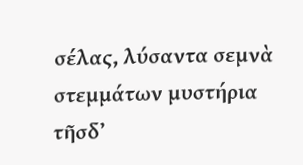σέλας, λύσαντα σεμνὰ στεμμάτων μυστήρια τῆσδʼ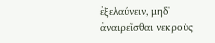ἐξελαύνειν, μηδʼ ἀναιρεῖσθαι νεκροὺς